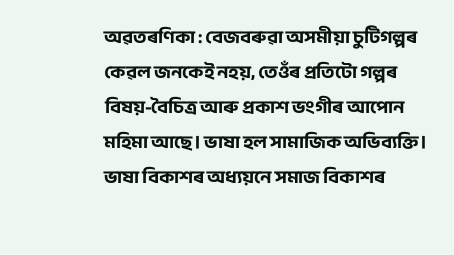অৱতৰণিকা : বেজবৰুৱা অসমীয়া চুটিগল্পৰ কেৱল জনকেই নহয়, তেওঁৰ প্ৰতিটো গল্পৰ বিষয়-বৈচিত্ৰ আৰু প্ৰকাশ ভংগীৰ আপোন মহিমা আছে। ভাষা হল সামাজিক অভিব্যক্তি। ভাষা বিকাশৰ অধ্যয়নে সমাজ বিকাশৰ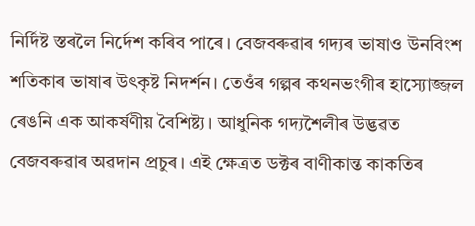নিৰ্দিষ্ট স্তৰলৈ নিৰ্দেশ কৰিব পাৰে। বেজবৰুৱাৰ গদ্যৰ ভাষাও উনবিংশ শতিকাৰ ভাষাৰ উৎকৃষ্ট নিদৰ্শন। তেওঁৰ গল্পৰ কথনভংগীৰ হাস্যোজ্জল ৰেঙনি এক আকৰ্ষণীয় বৈশিষ্ট্য। আধুনিক গদ্যশৈলীৰ উদ্ভৱত বেজবৰুৱাৰ অৱদান প্ৰচুৰ। এই ক্ষেত্ৰত ডক্টৰ বাণীকান্ত কাকতিৰ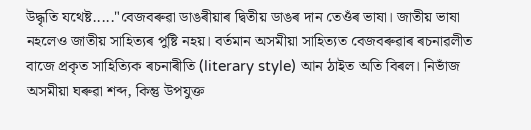উদ্ধৃতি যথেষ্ট....."বেজবৰুৱা ডাঙৰীয়াৰ দ্বিতীয় ডাঙৰ দান তেওঁৰ ভাষা। জাতীয় ভাষা নহলেও জাতীয় সাহিত্যৰ পুষ্টি নহয়। বৰ্তমান অসমীয়া সাহিত্যত বেজবৰুৱাৰ ৰচনাৱলীত বাজে প্ৰকৃত সাহিত্যিক ৰচনাৰীতি (literary style) আন ঠাইত অতি বিৰল। নিভাঁজ অসমীয়া ঘৰুৱা শব্দ, কিন্তু উপযুক্ত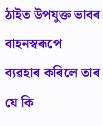ঠাইত উপযুক্ত ভাবৰ বাহনস্বৰূপে ব্যৱহাৰ কৰিলে তাৰ যে কি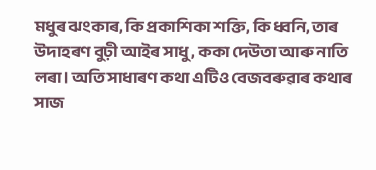মধুৰ ঝংকাৰ, কি প্ৰকাশিকা শক্তি, কি ধ্বনি, তাৰ উদাহৰণ বুঢ়ী আইৰ সাধু, ককা দেউতা আৰু নাতি লৰা। অতি সাধাৰণ কথা এটিও বেজবৰুৱাৰ কথাৰ সাজ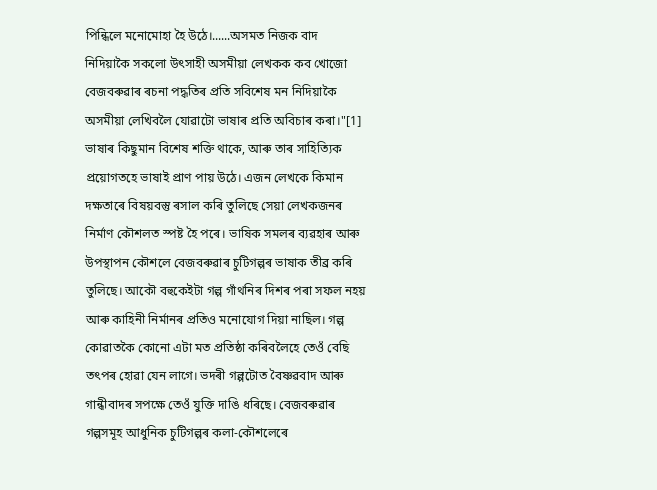পিন্ধিলে মনোমোহা হৈ উঠে।......অসমত নিজক বাদ নিদিয়াকৈ সকলো উৎসাহী অসমীয়া লেখকক কব খোজো বেজবৰুৱাৰ ৰচনা পদ্ধতিৰ প্ৰতি সবিশেষ মন নিদিয়াকৈ অসমীয়া লেখিবলৈ যোৱাটো ভাষাৰ প্ৰতি অবিচাৰ কৰা।"[1] ভাষাৰ কিছুমান বিশেষ শক্তি থাকে, আৰু তাৰ সাহিত্যিক প্ৰয়োগতহে ভাষাই প্ৰাণ পায় উঠে। এজন লেখকে কিমান দক্ষতাৰে বিষয়বস্তু ৰসাল কৰি তুলিছে সেয়া লেখকজনৰ নিৰ্মাণ কৌশলত স্পষ্ট হৈ পৰে। ভাষিক সমলৰ ব্যৱহাৰ আৰু উপস্থাপন কৌশলে বেজবৰুৱাৰ চুটিগল্পৰ ভাষাক তীব্ৰ কৰি তুলিছে। আকৌ বহুকেইটা গল্প গাঁথনিৰ দিশৰ পৰা সফল নহয় আৰু কাহিনী নিৰ্মানৰ প্ৰতিও মনোযোগ দিয়া নাছিল। গল্প কোৱাতকৈ কোনো এটা মত প্ৰতিষ্ঠা কৰিবলৈহে তেওঁ বেছি তৎপৰ হোৱা যেন লাগে। ভদৰী গল্পটোত বৈষ্ণৱবাদ আৰু গান্ধীবাদৰ সপক্ষে তেওঁ যুক্তি দাঙি ধৰিছে। বেজবৰুৱাৰ গল্পসমূহ আধুনিক চুটিগল্পৰ কলা-কৌশলেৰে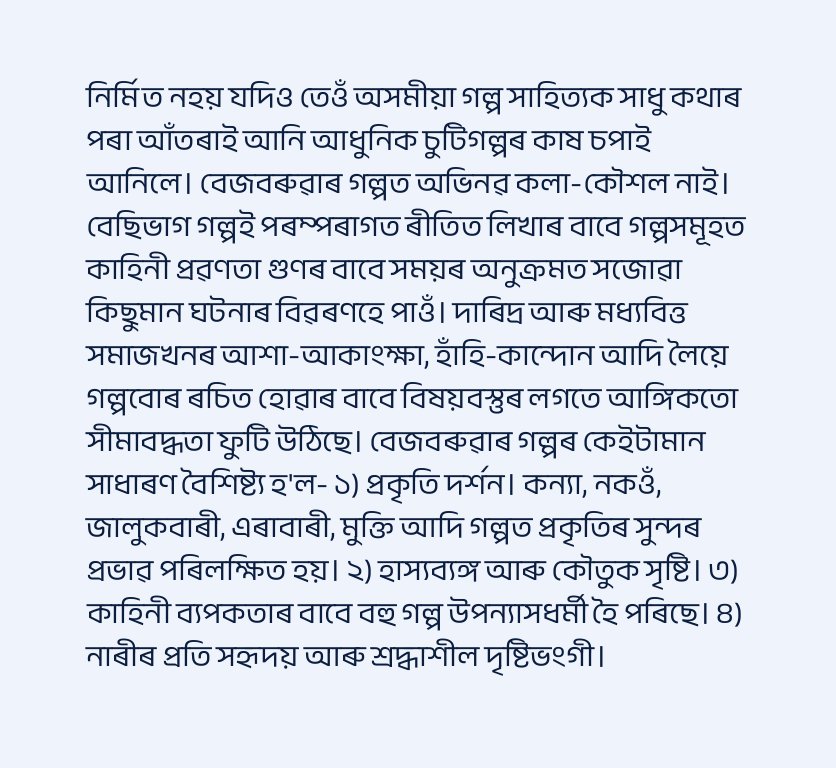নিৰ্মিত নহয় যদিও তেওঁ অসমীয়া গল্প সাহিত্যক সাধু কথাৰ পৰা আঁতৰাই আনি আধুনিক চুটিগল্পৰ কাষ চপাই আনিলে। বেজবৰুৱাৰ গল্পত অভিনৱ কলা-কৌশল নাই। বেছিভাগ গল্পই পৰম্পৰাগত ৰীতিত লিখাৰ বাবে গল্পসমূহত কাহিনী প্ৰৱণতা গুণৰ বাবে সময়ৰ অনুক্ৰমত সজোৱা কিছুমান ঘটনাৰ বিৱৰণহে পাওঁ। দাৰিদ্ৰ আৰু মধ্যবিত্ত সমাজখনৰ আশা-আকাংক্ষা, হাঁহি-কান্দোন আদি লৈয়ে গল্পবোৰ ৰচিত হোৱাৰ বাবে বিষয়বস্তুৰ লগতে আঙ্গিকতো সীমাবদ্ধতা ফুটি উঠিছে। বেজবৰুৱাৰ গল্পৰ কেইটামান সাধাৰণ বৈশিষ্ট্য হ'ল- ১) প্ৰকৃতি দৰ্শন। কন্যা, নকওঁ, জালুকবাৰী, এৰাবাৰী, মুক্তি আদি গল্পত প্ৰকৃতিৰ সুন্দৰ প্ৰভাৱ পৰিলক্ষিত হয়। ২) হাস্যব্যঙ্গ আৰু কৌতুক সৃষ্টি। ৩) কাহিনী ব্যপকতাৰ বাবে বহু গল্প উপন্যাসধৰ্মী হৈ পৰিছে। ৪) নাৰীৰ প্ৰতি সহৃদয় আৰু শ্ৰদ্ধাশীল দৃষ্টিভংগী।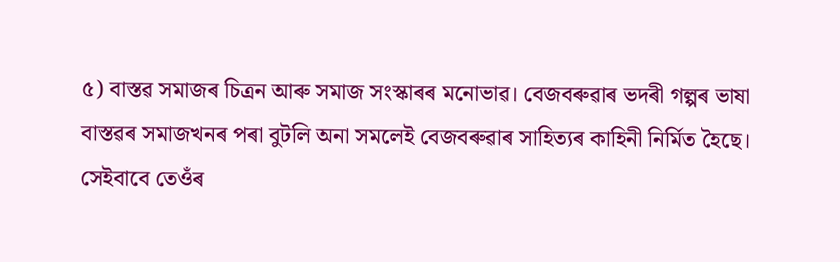৫) বাস্তৱ সমাজৰ চিত্ৰন আৰু সমাজ সংস্কাৰৰ মনোভাৱ। বেজবৰুৱাৰ ভদৰী গল্পৰ ভাষা বাস্তৱৰ সমাজখনৰ পৰা বুটলি অনা সমলেই বেজবৰুৱাৰ সাহিত্যৰ কাহিনী নিৰ্মিত হৈছে। সেইবাবে তেওঁৰ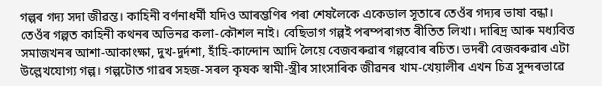গল্পৰ গদ্য সদা জীৱন্ত। কাহিনী বৰ্ণনাধৰ্মী যদিও আৰম্ভণিৰ পৰা শেষলৈকে একেডাল সূতাৰে তেওঁৰ গদ্যৰ ভাষা বন্ধা। তেওঁৰ গল্পত কাহিনী কথনৰ অভিনৱ কলা-কৌশল নাই। বেছিভাগ গল্পই পৰম্পৰাগত ৰীতিত লিখা। দাৰিদ্ৰ আৰু মধ্যবিত্ত সমাজখনৰ আশা-আকাংক্ষা, দুখ-দুৰ্দশা, হাঁহি-কান্দোন আদি লৈয়ে বেজবৰুৱাৰ গল্পবোৰ ৰচিত। ভদৰী বেজবৰুৱাৰ এটা উল্লেখযোগ্য গল্প। গল্পটোত গাৱৰ সহজ-সৰল কৃষক স্বামী-স্ত্ৰীৰ সাংসাৰিক জীৱনৰ খাম-খেয়ালীৰ এখন চিত্ৰ সুন্দৰভাৱে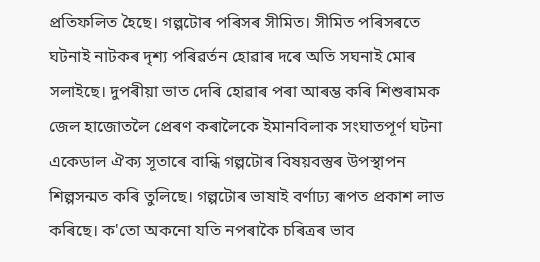প্ৰতিফলিত হৈছে। গল্পটোৰ পৰিসৰ সীমিত। সীমিত পৰিসৰতে ঘটনাই নাটকৰ দৃশ্য পৰিৱৰ্তন হোৱাৰ দৰে অতি সঘনাই মোৰ সলাইছে। দুপৰীয়া ভাত দেৰি হোৱাৰ পৰা আৰম্ভ কৰি শিশুৰামক জেল হাজোতলৈ প্ৰেৰণ কৰালৈকে ইমানবিলাক সংঘাতপূৰ্ণ ঘটনা একেডাল ঐক্য সূতাৰে বান্ধি গল্পটোৰ বিষয়বস্তুৰ উপস্থাপন শিল্পসন্মত কৰি তুলিছে। গল্পটোৰ ভাষাই বৰ্ণাঢ্য ৰূপত প্ৰকাশ লাভ কৰিছে। ক'তো অকনো যতি নপৰাকৈ চৰিত্ৰৰ ভাব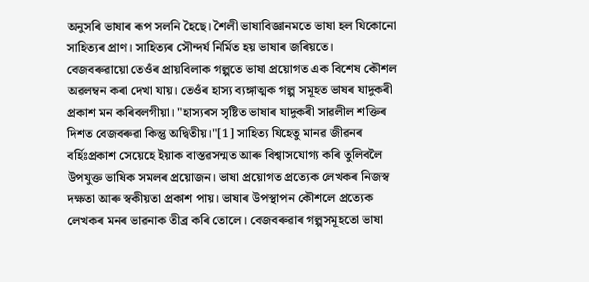অনুসৰি ভাষাৰ ৰূপ সলনি হৈছে। শৈলী ভাষাবিজ্ঞানমতে ভাষা হল যিকোনো সাহিত্যৰ প্ৰাণ। সাহিত্যৰ সৌন্দৰ্য নিৰ্মিত হয় ভাষাৰ জৰিয়তে। বেজবৰুৱায়ো তেওঁৰ প্ৰায়বিলাক গল্পতে ভাষা প্ৰয়োগত এক বিশেষ কৌশল অৱলম্বন কৰা দেখা যায়। তেওঁৰ হাস্য ব্যঙ্গাত্মক গল্প সমূহত ভাষৰ যাদুকৰী প্ৰকাশ মন কৰিবলগীয়া। "হাস্যৰস সৃষ্টিত ভাষাৰ যাদুকৰী সাৱলীল শক্তিৰ দিশত বেজবৰুৱা কিন্তু অদ্বিতীয়।"[1] সাহিত্য যিহেতু মানৱ জীৱনৰ বৰ্হিঃপ্ৰকাশ সেয়েহে ইয়াক বাস্তৱসন্মত আৰু বিশ্বাসযোগ্য কৰি তুলিবলৈ উপযুক্ত ভাষিক সমলৰ প্ৰয়োজন। ভাষা প্ৰয়োগত প্ৰত্যেক লেখকৰ নিজস্ব দক্ষতা আৰু স্বকীয়তা প্ৰকাশ পায়। ভাষাৰ উপস্থাপন কৌশলে প্ৰত্যেক লেখকৰ মনৰ ভাৱনাক তীব্ৰ কৰি তোলে। বেজবৰুৱাৰ গল্পসমূহতো ভাষা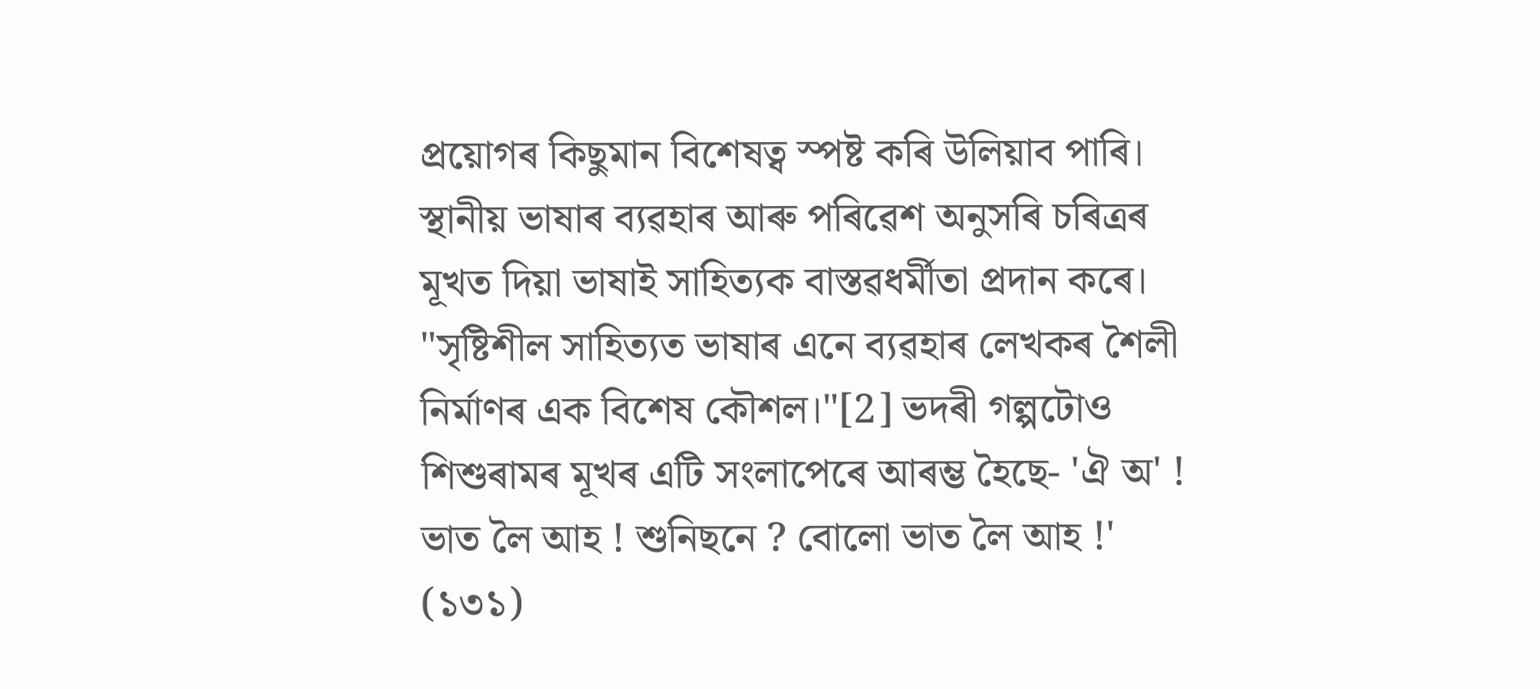প্ৰয়োগৰ কিছুমান বিশেষত্ব স্পষ্ট কৰি উলিয়াব পাৰি। স্থানীয় ভাষাৰ ব্যৱহাৰ আৰু পৰিৱেশ অনুসৰি চৰিত্ৰৰ মূখত দিয়া ভাষাই সাহিত্যক বাস্তৱধৰ্মীতা প্ৰদান কৰে। "সৃষ্টিশীল সাহিত্যত ভাষাৰ এনে ব্যৱহাৰ লেখকৰ শৈলী নিৰ্মাণৰ এক বিশেষ কৌশল।"[2] ভদৰী গল্পটোও শিশুৰামৰ মূখৰ এটি সংলাপেৰে আৰম্ভ হৈছে- 'ঐ অ' ! ভাত লৈ আহ ! শুনিছনে ? বোলো ভাত লৈ আহ !' (১৩১)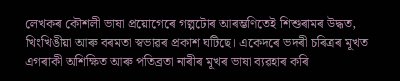লেখকৰ কৌশলী ভাষা প্ৰয়োগেৰে গল্পটোৰ আৰম্ভণিতেই শিশুৰামৰ উদ্ধত, খিংখিঙীয়া আৰু বৰমতা স্বভাৱৰ প্ৰকাশ ঘটিছে। একেদৰে ভদৰী চৰিত্ৰৰ মূখত এগৰাকী অশিক্ষিত আৰু পতিব্ৰতা নাৰীৰ মূখৰ ভাষা ব্যৱহাৰ কৰি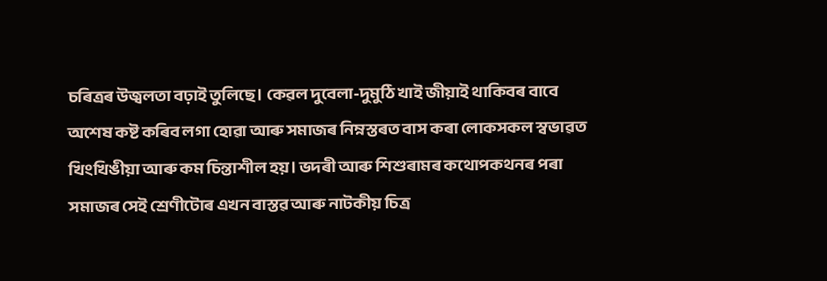চৰিত্ৰৰ উজ্বলতা বঢ়াই তুলিছে। কেৱল দুবেলা-দুমুঠি খাই জীয়াই থাকিবৰ বাবে অশেষ কষ্ট কৰিব লগা হোৱা আৰু সমাজৰ নিম্নস্তৰত বাস কৰা লোকসকল স্বভাৱত খিংখিঙীয়া আৰু কম চিন্তাশীল হয়। ভদৰী আৰু শিশুৰামৰ কথোপকথনৰ পৰা সমাজৰ সেই শ্ৰেণীটোৰ এখন বাস্তৱ আৰু নাটকীয় চিত্ৰ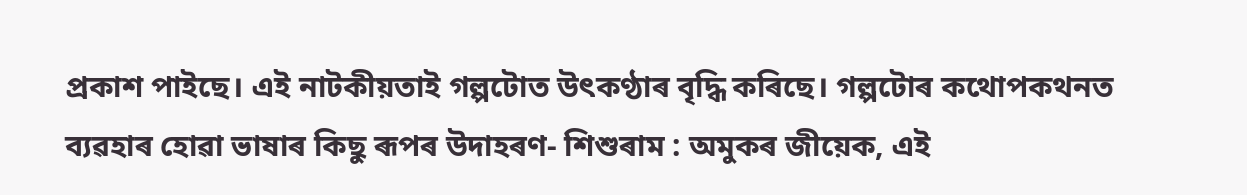প্ৰকাশ পাইছে। এই নাটকীয়তাই গল্পটোত উৎকণ্ঠাৰ বৃদ্ধি কৰিছে। গল্পটোৰ কথোপকথনত ব্যৱহাৰ হোৱা ভাষাৰ কিছু ৰূপৰ উদাহৰণ- শিশুৰাম : অমুকৰ জীয়েক, এই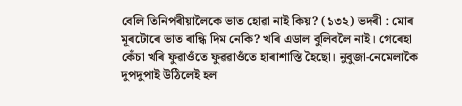বেলি তিনিপৰীয়ালৈকে ভাত হোৱা নাই কিয়? (১৩২) ভদৰী : মোৰ মূৰটোৰে ভাত ৰান্ধি দিম নেকি? খৰি এডাল বুলিবলৈ নাই। গেৰেহা কেঁচা খৰি ফুৱাওঁতে ফুৱৱাওঁতে হাৰাশাস্তি হৈছো। নুবুজা-নেমেলাকৈ দুপদুপাই উঠিলেই হল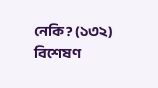নেকি? (১৩২) বিশেষণ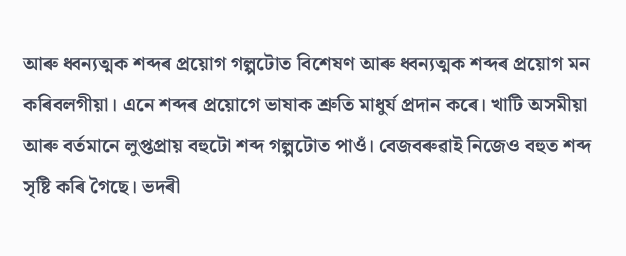আৰু ধ্বন্যত্মক শব্দৰ প্ৰয়োগ গল্পটোত বিশেষণ আৰু ধ্বন্যত্মক শব্দৰ প্ৰয়োগ মন কৰিবলগীয়া। এনে শব্দৰ প্ৰয়োগে ভাষাক শ্ৰুতি মাধুৰ্য প্ৰদান কৰে। খাটি অসমীয়া আৰু বৰ্তমানে লুপ্তপ্ৰায় বহুটো শব্দ গল্পটোত পাওঁ। বেজবৰুৱাই নিজেও বহুত শব্দ সৃষ্টি কৰি গৈছে। ভদৰী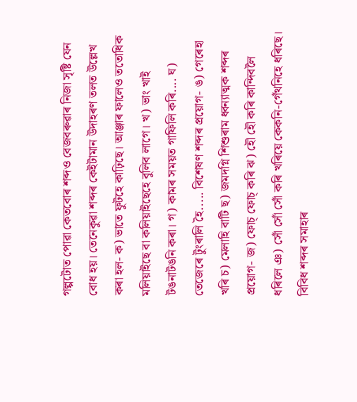গল্পটোত পোৱা কেতবোৰ শব্দও বেজবৰুৱাৰ নিজা সৃষ্টি যেন বোধ হয়। তেনেকুৱা শব্দৰ কেইটামান উদাহৰণ তলত উল্লেখ কৰা হল- ক) ভাতে ফুটহে কাঢ়িছে। আঞ্জাৰ ফালেও ততোধিক মলিয়াইছে বা কলিয়াইছেহে বুলিব লাগে। খ) ভাং খাই টঙনাটঙনি কৰা। গ) কামৰ সময়ত গাফিলি কৰি.... ঘ) তেজেৰে টুংৰালি হৈ..... বিশেষণ শব্দৰ প্ৰয়োগ- ঙ) গেৰেহা খৰি চ) মেলাহি বাটি ছ) জমদগ্নি শিশুৰাম ধ্বন্যাত্মক শব্দৰ প্ৰয়োগ- জ) ফোচ্ ফোচ্ কৰি ঝ) হৌ হৌ কৰি কান্দিবলৈ ধৰিলে ঞ) সোঁ সোঁ সোঁ কৰি খৰিয়ে কেকনি-গেঁথনিহে ধৰিছে। বিবিধ শব্দৰ সমাহাৰ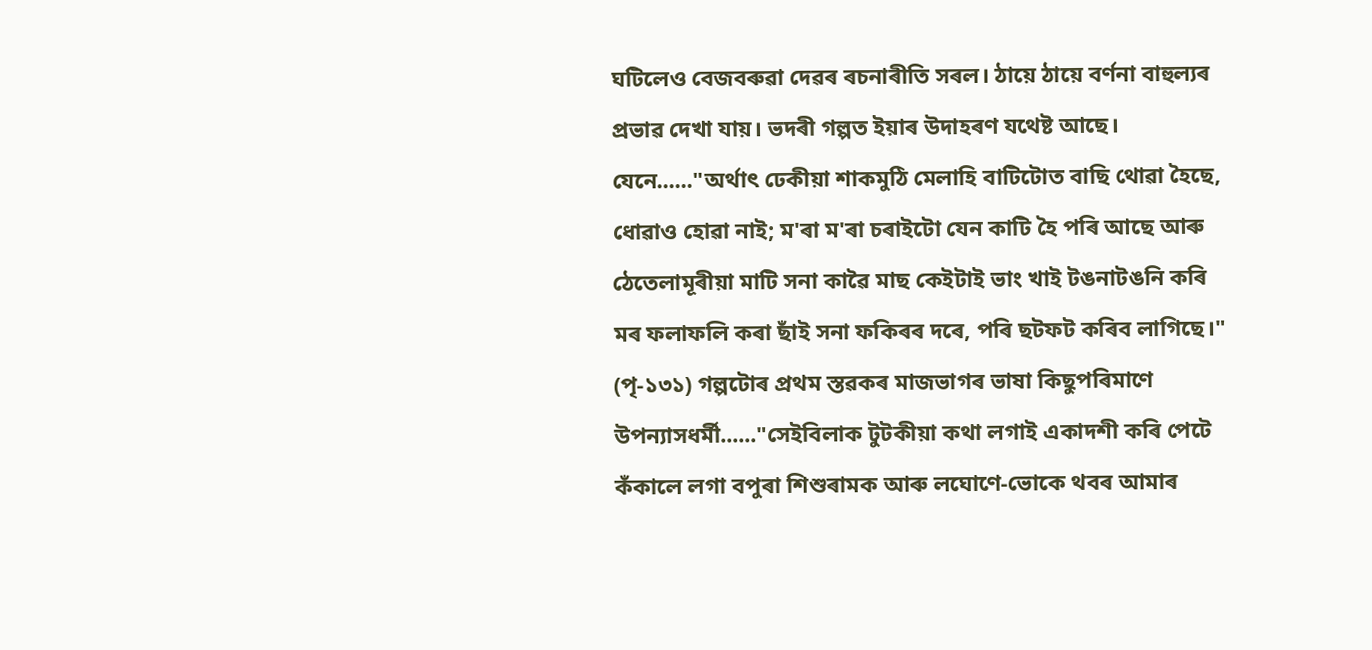ঘটিলেও বেজবৰুৱা দেৱৰ ৰচনাৰীতি সৰল। ঠায়ে ঠায়ে বৰ্ণনা বাহুল্যৰ প্ৰভাৱ দেখা যায়। ভদৰী গল্পত ইয়াৰ উদাহৰণ যথেষ্ট আছে। যেনে......"অৰ্থাৎ ঢেকীয়া শাকমুঠি মেলাহি বাটিটোত বাছি থোৱা হৈছে, ধোৱাও হোৱা নাই; ম'ৰা ম'ৰা চৰাইটো যেন কাটি হৈ পৰি আছে আৰু ঠেতেলামূৰীয়া মাটি সনা কাৱৈ মাছ কেইটাই ভাং খাই টঙনাটঙনি কৰি মৰ ফলাফলি কৰা ছাঁই সনা ফকিৰৰ দৰে, পৰি ছটফট কৰিব লাগিছে।" (পৃ-১৩১) গল্পটোৰ প্ৰথম স্তৱকৰ মাজভাগৰ ভাষা কিছুপৰিমাণে উপন্যাসধৰ্মী......"সেইবিলাক টুটকীয়া কথা লগাই একাদশী কৰি পেটে কঁকালে লগা বপুৰা শিশুৰামক আৰু লঘোণে-ভোকে থবৰ আমাৰ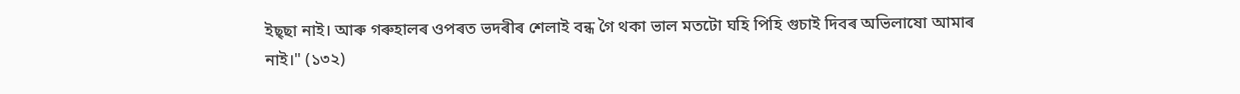ইছ্ছা নাই। আৰু গৰুহালৰ ওপৰত ভদৰীৰ শেলাই বন্ধ গৈ থকা ভাল মতটো ঘহি পিহি গুচাই দিবৰ অভিলাষো আমাৰ নাই।" (১৩২)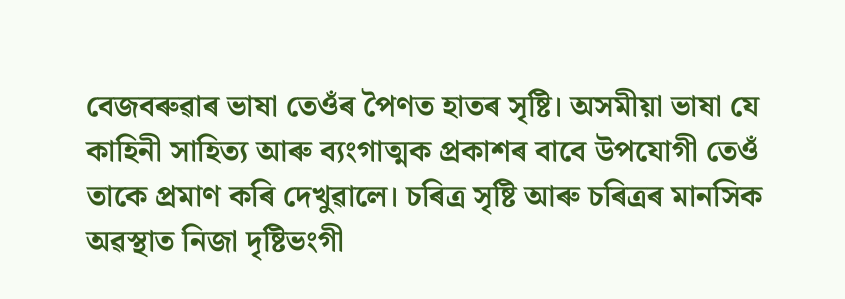বেজবৰুৱাৰ ভাষা তেওঁৰ পৈণত হাতৰ সৃষ্টি। অসমীয়া ভাষা যে কাহিনী সাহিত্য আৰু ব্যংগাত্মক প্ৰকাশৰ বাবে উপযোগী তেওঁ তাকে প্ৰমাণ কৰি দেখুৱালে। চৰিত্ৰ সৃষ্টি আৰু চৰিত্ৰৰ মানসিক অৱস্থাত নিজা দৃষ্টিভংগী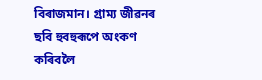বিৰাজমান। গ্ৰাম্য জীৱনৰ ছবি হুবহুৰূপে অংকণ কৰিবলৈ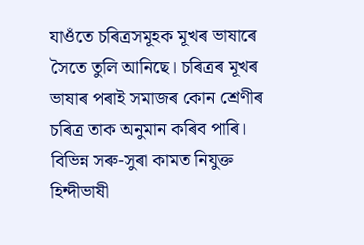যাওঁতে চৰিত্ৰসমূহক মূখৰ ভাষাৰে সৈতে তুলি আনিছে। চৰিত্ৰৰ মূখৰ ভাষাৰ পৰাই সমাজৰ কোন শ্ৰেণীৰ চৰিত্ৰ তাক অনুমান কৰিব পাৰি। বিভিন্ন সৰু-সুৰা কামত নিযুক্ত হিন্দীভাষী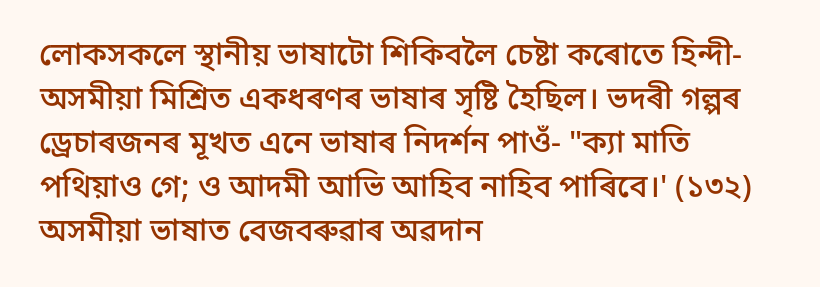লোকসকলে স্থানীয় ভাষাটো শিকিবলৈ চেষ্টা কৰোতে হিন্দী-অসমীয়া মিশ্ৰিত একধৰণৰ ভাষাৰ সৃষ্টি হৈছিল। ভদৰী গল্পৰ ড্ৰেচাৰজনৰ মূখত এনে ভাষাৰ নিদৰ্শন পাওঁ- "ক্যা মাতি পথিয়াও গে; ও আদমী আভি আহিব নাহিব পাৰিবে।' (১৩২) অসমীয়া ভাষাত বেজবৰুৱাৰ অৱদান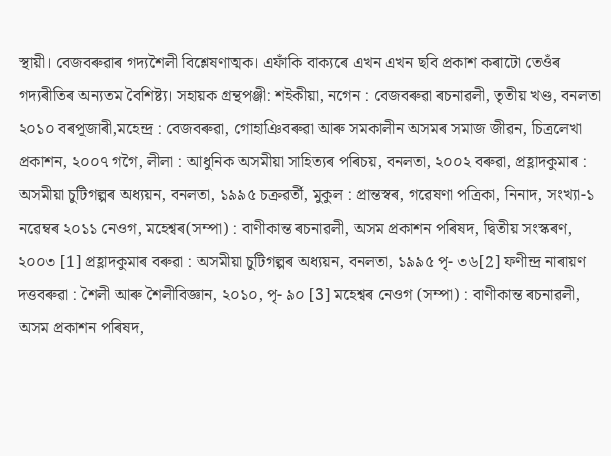স্থায়ী। বেজবৰুৱাৰ গদ্যশৈলী বিশ্লেষণাত্মক। এফাঁকি বাক্যৰে এখন এখন ছবি প্ৰকাশ কৰাটো তেওঁৰ গদ্যৰীতিৰ অন্যতম বৈশিষ্ট্য। সহায়ক গ্ৰন্থপঞ্জী: শইকীয়া, নগেন : বেজবৰুৱা ৰচনাৱলী, তৃতীয় খণ্ড, বনলতা ২০১০ বৰপূজাৰী,মহেন্দ্ৰ : বেজবৰুৱা, গোহাঞিবৰুৱা আৰু সমকালীন অসমৰ সমাজ জীৱন, চিত্ৰলেখা প্ৰকাশন, ২০০৭ গগৈ, লীলা : আধুনিক অসমীয়া সাহিত্যৰ পৰিচয়, বনলতা, ২০০২ বৰুৱা, প্ৰহ্লাদকুমাৰ : অসমীয়া চুটিগল্পৰ অধ্যয়ন, বনলতা, ১৯৯৫ চক্ৰৱৰ্তী, মুকুল : প্ৰান্তস্বৰ, গৱেষণা পত্ৰিকা, নিনাদ, সংখ্যা-১ নৱেম্বৰ ২০১১ নেওগ, মহেশ্বৰ(সম্পা) : বাণীকান্ত ৰচনাৱলী, অসম প্ৰকাশন পৰিষদ, দ্বিতীয় সংস্কৰণ, ২০০৩ [1] প্ৰহ্লাদকুমাৰ বৰুৱা : অসমীয়া চুটিগল্পৰ অধ্যয়ন, বনলতা, ১৯৯৫ পৃ- ৩৬[2] ফণীন্দ্ৰ নাৰায়ণ দত্তবৰুৱা : শৈলী আৰু শৈলীবিজ্ঞান, ২০১০, পৃ- ৯০ [3] মহেশ্বৰ নেওগ (সম্পা) : বাণীকান্ত ৰচনাৱলী, অসম প্ৰকাশন পৰিষদ,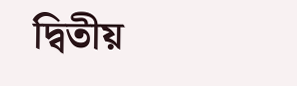দ্বিতীয়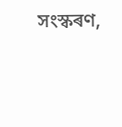সংস্কৰণ,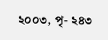২০০৩, পৃ- ২৪৩